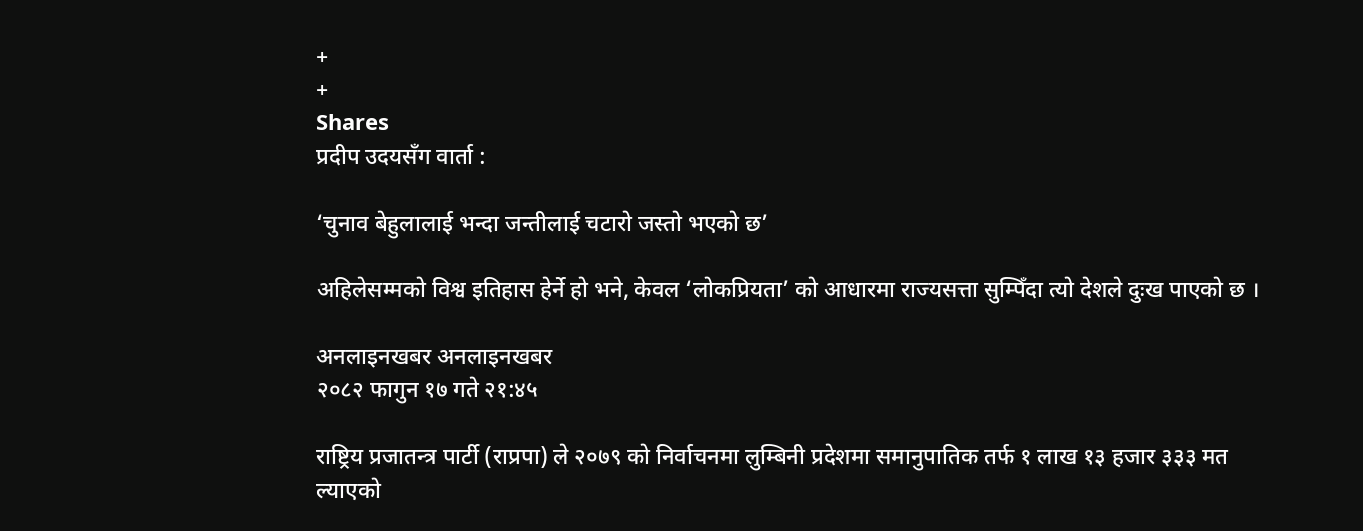+
+
Shares
प्रदीप उदयसँग वार्ता :

‘चुनाव बेहुलालाई भन्दा जन्तीलाई चटारो जस्तो भएको छ’

अहिलेसम्मको विश्व इतिहास हेर्ने हो भने, केवल ‘लोकप्रियता’ को आधारमा राज्यसत्ता सुम्पिँदा त्यो देशले दुःख पाएको छ ।

अनलाइनखबर अनलाइनखबर
२०८२ फागुन १७ गते २१:४५

राष्ट्रिय प्रजातन्त्र पार्टी (राप्रपा) ले २०७९ को निर्वाचनमा लुम्बिनी प्रदेशमा समानुपातिक तर्फ १ लाख १३ हजार ३३३ मत ल्याएको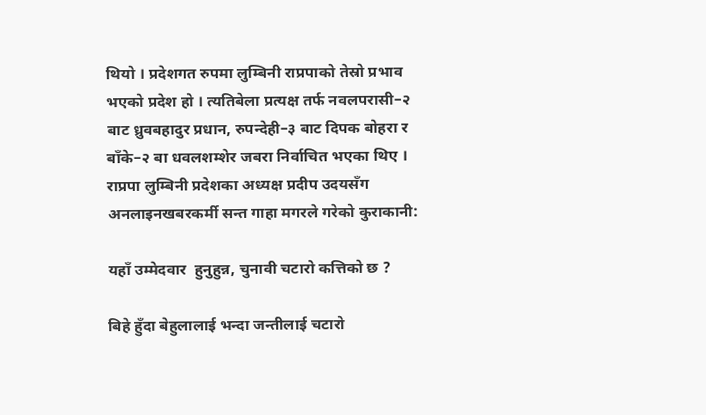थियो । प्रदेशगत रुपमा लुम्बिनी राप्रपाको तेस्रो प्रभाव भएको प्रदेश हो । त्यतिबेला प्रत्यक्ष तर्फ नवलपरासी–२ बाट ध्रुवबहादुर प्रधान, रुपन्देही–३ बाट दिपक बोहरा र बाँके–२ बा धवलशम्शेर जबरा निर्वाचित भएका थिए । राप्रपा लुम्बिनी प्रदेशका अध्यक्ष प्रदीप उदयसँग अनलाइनखबरकर्मी सन्त गाहा मगरले गरेको कुराकानी:

यहाँ उम्मेदवार  हुनुहुन्न, चुनावी चटारो कत्तिको छ ?

बिहे हुँदा बेहुलालाई भन्दा जन्तीलाई चटारो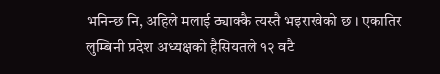भनिन्छ नि, अहिले मलाई ठ्याक्कै त्यस्तै भइराखेको छ । एकातिर लुम्बिनी प्रदेश अध्यक्षको हैसियतले १२ वटै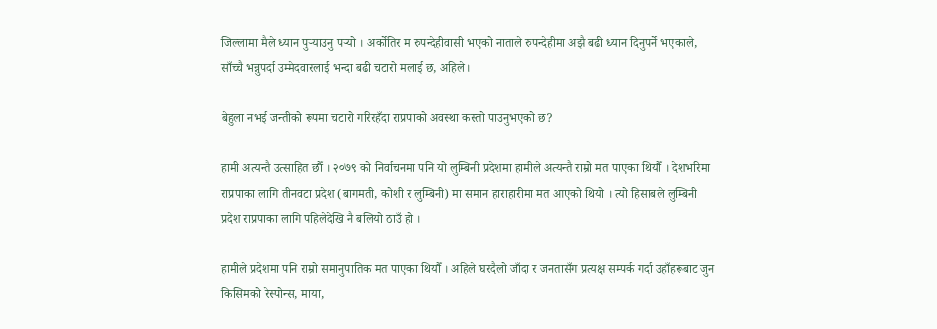जिल्लामा मैले ध्यान पुर्‍याउनु पर्‍यो । अर्कोतिर म रुपन्देहीवासी भएको नाताले रुपन्देहीमा अझै बढी ध्यान दिनुपर्ने भएकाले, साँच्चै भन्नुपर्दा उम्मेदवारलाई भन्दा बढी चटारो मलाई छ, अहिले।

बेहुला नभई जन्तीको रूपमा चटारो गरिरहँदा राप्रपाको अवस्था कस्तो पाउनुभएको छ?

हामी अत्यन्तै उत्साहित छौँ । २०७९ को निर्वाचनमा पनि यो लुम्बिनी प्रदेशमा हामीले अत्यन्तै राम्रो मत पाएका थियौँ । देशभरिमा राप्रपाका लागि तीनवटा प्रदेश (बागमती, कोशी र लुम्बिनी) मा समान हाराहारीमा मत आएको थियो । त्यो हिसाबले लुम्बिनी प्रदेश राप्रपाका लागि पहिलेदेखि नै बलियो ठाउँ हो ।

हामीले प्रदेशमा पनि राम्रो समानुपातिक मत पाएका थियौँ । अहिले घरदैलो जाँदा र जनतासँग प्रत्यक्ष सम्पर्क गर्दा उहाँहरूबाट जुन किसिमको रेस्पोन्स, माया,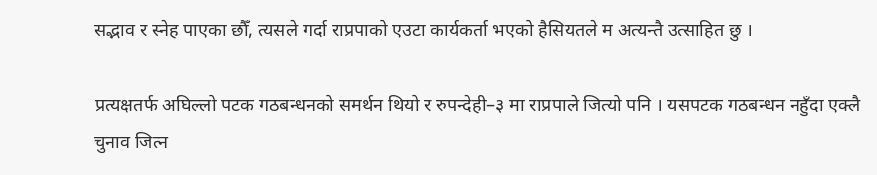सद्भाव र स्नेह पाएका छौँ, त्यसले गर्दा राप्रपाको एउटा कार्यकर्ता भएको हैसियतले म अत्यन्तै उत्साहित छु ।

प्रत्यक्षतर्फ अघिल्लो पटक गठबन्धनको समर्थन थियो र रुपन्देही–३ मा राप्रपाले जित्यो पनि । यसपटक गठबन्धन नहुँदा एक्लै चुनाव जित्न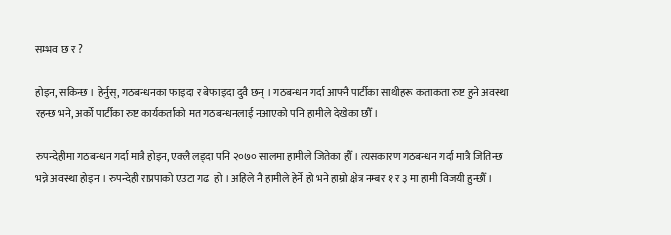सम्भव छ र ?

होइन, सकिन्छ । हेर्नुस्, गठबन्धनका फाइदा र बेफाइदा दुवै छन् । गठबन्धन गर्दा आफ्नै पार्टीका साथीहरू कताकता रुष्ट हुने अवस्था रहन्छ भने, अर्को पार्टीका रुष्ट कार्यकर्ताको मत गठबन्धनलाई नआएको पनि हामीले देखेका छौँ ।

रुपन्देहीमा गठबन्धन गर्दा मात्रै होइन, एक्लै लड्दा पनि २०७० सालमा हामीले जितेका हौँ । त्यसकारण गठबन्धन गर्दा मात्रै जितिन्छ भन्ने अवस्था होइन । रुपन्देही राप्रपाको एउटा गढ  हो । अहिले नै हामीले हेर्ने हो भने हाम्रो क्षेत्र नम्बर १ र ३ मा हामी विजयी हुन्छौँ ।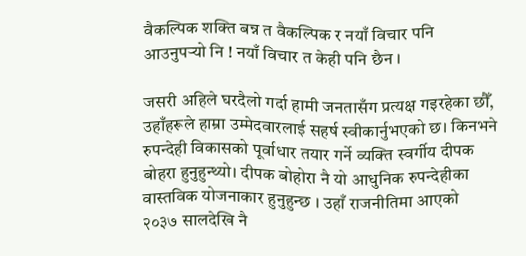वैकल्पिक शक्ति बन्न त वैकल्पिक र नयाँ विचार पनि आउनुपर्‍यो नि ! नयाँ विचार त केही पनि छैन ।

जसरी अहिले घरदैलो गर्दा हामी जनतासँग प्रत्यक्ष गइरहेका छौँ, उहाँहरूले हाम्रा उम्मेदवारलाई सहर्ष स्वीकार्नुभएको छ। किनभने रुपन्देही विकासको पूर्वाधार तयार गर्ने व्यक्ति स्वर्गीय दीपक बोहरा हुनुहुन्थ्यो। दीपक बोहोरा नै यो आधुनिक रुपन्देहीका वास्तविक योजनाकार हुनुहुन्छ । उहाँ राजनीतिमा आएको २०३७ सालदेखि नै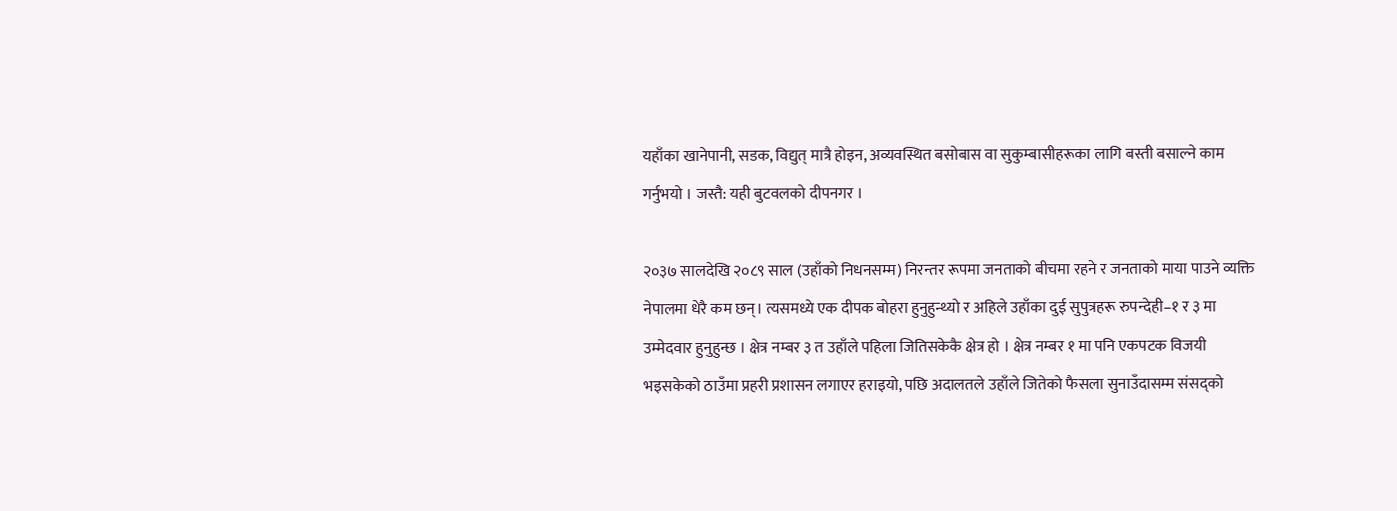यहाँका खानेपानी, सडक, विद्युत् मात्रै होइन, अव्यवस्थित बसोबास वा सुकुम्बासीहरूका लागि बस्ती बसाल्ने काम गर्नुभयो । जस्तै: यही बुटवलको दीपनगर ।

२०३७ सालदेखि २०८९ साल (उहाँको निधनसम्म) निरन्तर रूपमा जनताको बीचमा रहने र जनताको माया पाउने व्यक्ति नेपालमा धेरै कम छन्। त्यसमध्ये एक दीपक बोहरा हुनुहुन्थ्यो र अहिले उहाँका दुई सुपुत्रहरू रुपन्देही–१ र ३ मा उम्मेदवार हुनुहुन्छ । क्षेत्र नम्बर ३ त उहाँले पहिला जितिसकेकै क्षेत्र हो । क्षेत्र नम्बर १ मा पनि एकपटक विजयी भइसकेको ठाउँमा प्रहरी प्रशासन लगाएर हराइयो, पछि अदालतले उहाँले जितेको फैसला सुनाउँदासम्म संसद्‌को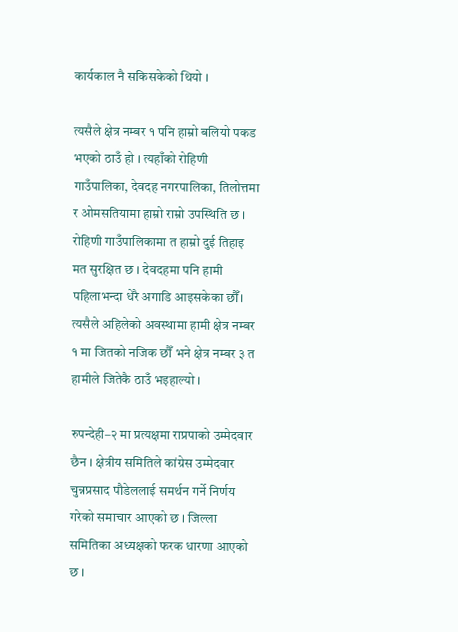कार्यकाल नै सकिसकेको थियो ।

त्यसैले क्षेत्र नम्बर १ पनि हाम्रो बलियो पकड भएको ठाउँ हो । त्यहाँको रोहिणी गाउँपालिका, देवदह नगरपालिका, तिलोत्तमा र ओमसतियामा हाम्रो राम्रो उपस्थिति छ । रोहिणी गाउँपालिकामा त हाम्रो दुई तिहाइ मत सुरक्षित छ । देवदहमा पनि हामी पहिलाभन्दा धेरै अगाडि आइसकेका छौँ। त्यसैले अहिलेको अवस्थामा हामी क्षेत्र नम्बर १ मा जितको नजिक छौँ भने क्षेत्र नम्बर ३ त हामीले जितेकै ठाउँ भइहाल्यो ।

रुपन्देही–२ मा प्रत्यक्षमा राप्रपाको उम्मेदवार छैन । क्षेत्रीय समितिले कांग्रेस उम्मेदवार चुन्नप्रसाद पौडेललाई समर्थन गर्ने निर्णय गरेको समाचार आएको छ । जिल्ला समितिका अध्यक्षको फरक धारणा आएको छ ।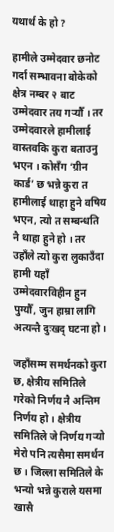यथार्थ के हो ?

हामीले उम्मेदवार छनोट गर्दा सम्भावना बोकेको क्षेत्र नम्बर २ बाट उम्मेदवार तय गर्‍यौँ । तर उम्मेदवारले हामीलाई वास्तवकि कुरा बताउनु भएन । कोसँग ‘ग्रीन कार्ड’ छ भन्ने कुरा त हामीलाई थाहा हुने वषिय भएन, त्यो त सम्बन्धति नै थाहा हुने हो । तर उहाँले त्यो कुरा लुकाउँदा हामी यहाँ उम्मेदवारविहीन हुन पुग्यौँ, जुन हाम्रा लागि अत्यन्तै दुःखद् घटना हो ।

जहाँसम्म समर्थनको कुरा छ, क्षेत्रीय समितिले गरेको निर्णय नै अन्तिम निर्णय हो । क्षेत्रीय समितिले जे निर्णय गर्‍यो मेरो पनि त्यसैमा समर्थन छ । जिल्ला समितिले के भन्यो भन्ने कुराले यसमा खासै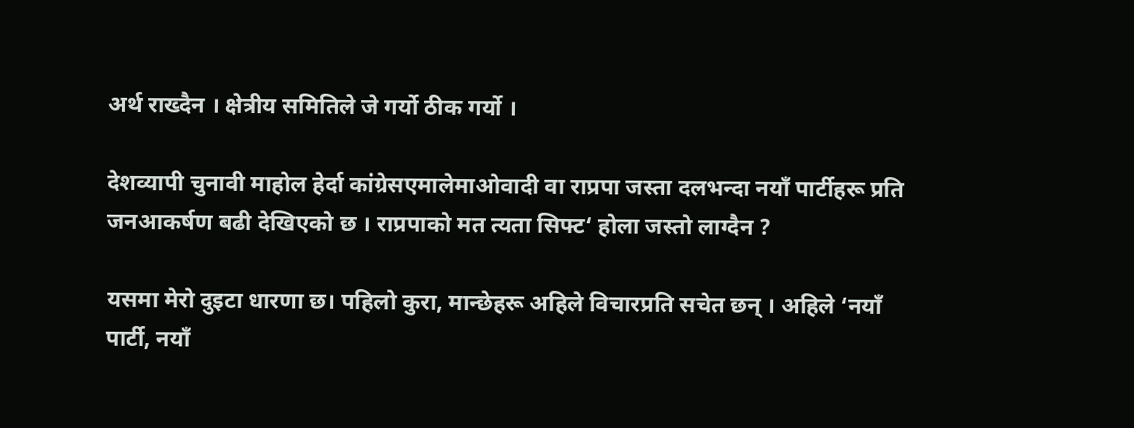अर्थ राख्दैन । क्षेत्रीय समितिले जे गर्यो ठीक गर्यो ।

देशव्यापी चुनावी माहोल हेर्दा कांग्रेसएमालेमाओवादी वा राप्रपा जस्ता दलभन्दा नयाँ पार्टीहरू प्रति जनआकर्षण बढी देखिएको छ । राप्रपाको मत त्यता सिफ्ट‘ होला जस्तो लाग्दैन ?

यसमा मेरो दुइटा धारणा छ। पहिलो कुरा, मान्छेहरू अहिले विचारप्रति सचेत छन् । अहिले ‘नयाँ पार्टी, नयाँ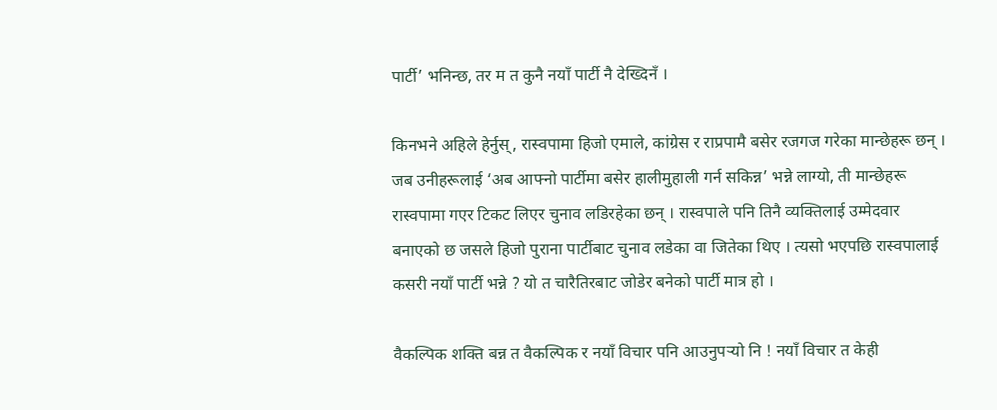पार्टी’ भनिन्छ, तर म त कुनै नयाँ पार्टी नै देख्दिनँ ।

किनभने अहिले हेर्नुस्, रास्वपामा हिजो एमाले, कांग्रेस र राप्रपामै बसेर रजगज गरेका मान्छेहरू छन् । जब उनीहरूलाई ‘अब आफ्नो पार्टीमा बसेर हालीमुहाली गर्न सकिन्न’ भन्ने लाग्यो, ती मान्छेहरू रास्वपामा गएर टिकट लिएर चुनाव लडिरहेका छन् । रास्वपाले पनि तिनै व्यक्तिलाई उम्मेदवार बनाएको छ जसले हिजो पुराना पार्टीबाट चुनाव लडेका वा जितेका थिए । त्यसो भएपछि रास्वपालाई कसरी नयाँ पार्टी भन्ने ? यो त चारैतिरबाट जोडेर बनेको पार्टी मात्र हो ।

वैकल्पिक शक्ति बन्न त वैकल्पिक र नयाँ विचार पनि आउनुपर्‍यो नि ! नयाँ विचार त केही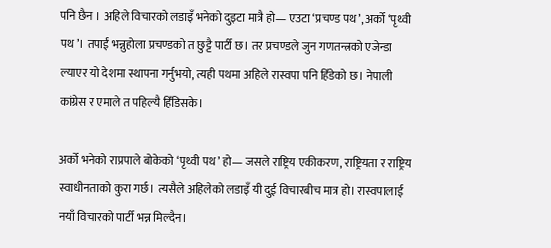पनि छैन । अहिले विचारको लडाइँ भनेको दुइटा मात्रै हो— एउटा ‘प्रचण्ड पथ’, अर्को ‘पृथ्वी पथ’। तपाईं भन्नुहोला प्रचण्डको त छुट्टै पार्टी छ। तर प्रचण्डले जुन गणतन्त्रको एजेन्डा ल्याएर यो देशमा स्थापना गर्नुभयो, त्यही पथमा अहिले रास्वपा पनि हिँडेको छ। नेपाली कांग्रेस र एमाले त पहिल्यै हिँडिसके।

अर्को भनेको राप्रपाले बोकेको ‘पृथ्वी पथ’ हो— जसले राष्ट्रिय एकीकरण, राष्ट्रियता र राष्ट्रिय स्वाधीनताको कुरा गर्छ। त्यसैले अहिलेको लडाइँ यी दुई विचारबीच मात्र हो। रास्वपालाई नयाँ विचारको पार्टी भन्न मिल्दैन।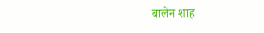बालेन शाह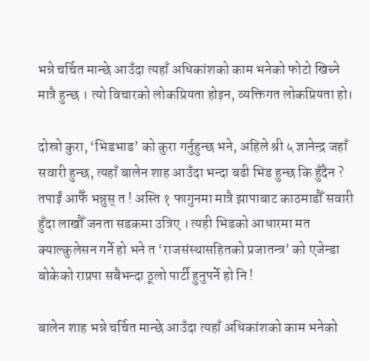भन्ने चर्चित मान्छे आउँदा त्यहाँ अधिकांशको काम भनेको फोटो खिच्ने मात्रै हुन्छ । त्यो विचारको लोकप्रियता होइन, व्यक्तिगत लोकप्रियता हो।

दोस्रो कुरा, ‘भिडभाड’ को कुरा गर्नुहुन्छ भने, अहिले श्री ५ ज्ञानेन्द्र जहाँ सवारी हुन्छ, त्यहाँ बालेन शाह आउँदा भन्दा बढी भिड हुन्छ कि हुँदैन ? तपाईं आफैँ भन्नुस् त ! अस्ति १ फागुनमा मात्रै झापाबाट काठमाडौँ सवारी हुँदा लाखौँ जनता सडकमा उत्रिए । त्यही भिडको आधारमा मत क्याल्कुलेसन गर्ने हो भने त ‘राजसंस्थासहितको प्रजातन्त्र’ को एजेन्डा बोकेको राप्रपा सबैभन्दा ठूलो पार्टी हुनुपर्ने हो नि !

बालेन शाह भन्ने चर्चित मान्छे आउँदा त्यहाँ अधिकांशको काम भनेको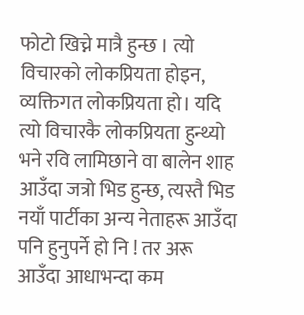फोटो खिच्ने मात्रै हुन्छ । त्यो विचारको लोकप्रियता होइन, व्यक्तिगत लोकप्रियता हो। यदि त्यो विचारकै लोकप्रियता हुन्थ्यो भने रवि लामिछाने वा बालेन शाह आउँदा जत्रो भिड हुन्छ, त्यस्तै भिड नयाँ पार्टीका अन्य नेताहरू आउँदा पनि हुनुपर्ने हो नि ! तर अरू आउँदा आधाभन्दा कम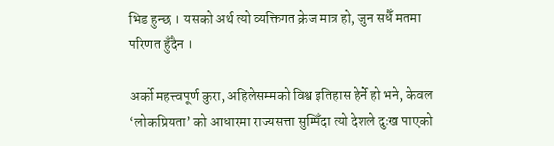भिड हुन्छ । यसको अर्थ त्यो व्यक्तिगत क्रेज मात्र हो, जुन सधैँ मतमा परिणत हुँदैन ।

अर्को महत्त्वपूर्ण कुरा, अहिलेसम्मको विश्व इतिहास हेर्ने हो भने, केवल ‘लोकप्रियता’ को आधारमा राज्यसत्ता सुम्पिँदा त्यो देशले दुःख पाएको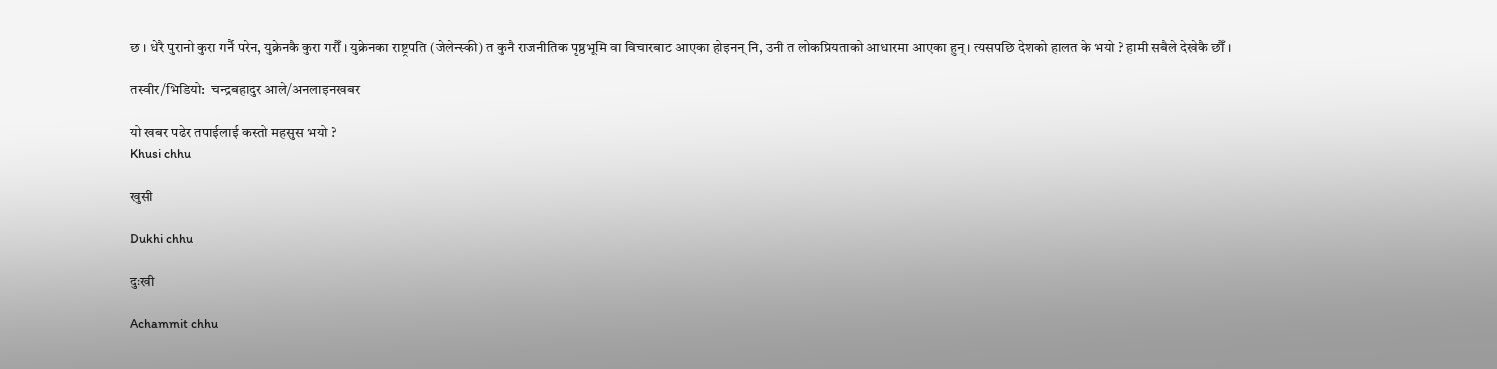छ । धेरै पुरानो कुरा गर्नै परेन, युक्रेनकै कुरा गरौँ । युक्रेनका राष्ट्रपति (जेलेन्स्की) त कुनै राजनीतिक पृष्ठभूमि वा विचारबाट आएका होइनन् नि, उनी त लोकप्रियताको आधारमा आएका हुन् । त्यसपछि देशको हालत के भयो ? हामी सबैले देखेकै छौँ ।

तस्वीर/भिडियो:  चन्द्रबहादुर आले/अनलाइनखबर

यो खबर पढेर तपाईलाई कस्तो महसुस भयो ?
Khusi chhu

खुसी

Dukhi chhu

दुःखी

Achammit chhu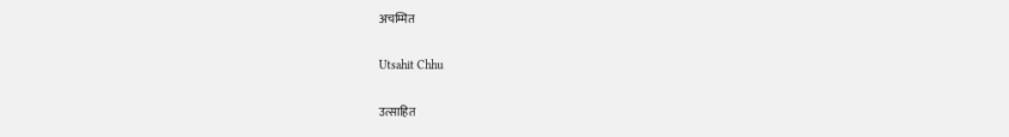अचम्मित

Utsahit Chhu

उत्साहित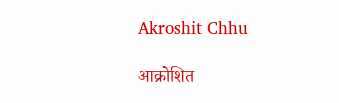Akroshit Chhu

आक्रोशित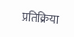प्रतिक्रिया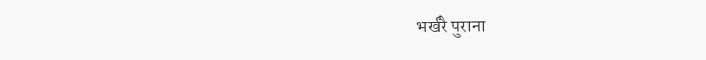भर्खरै पुराना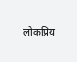लोकप्रिय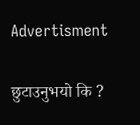Advertisment

छुटाउनुभयो कि ?